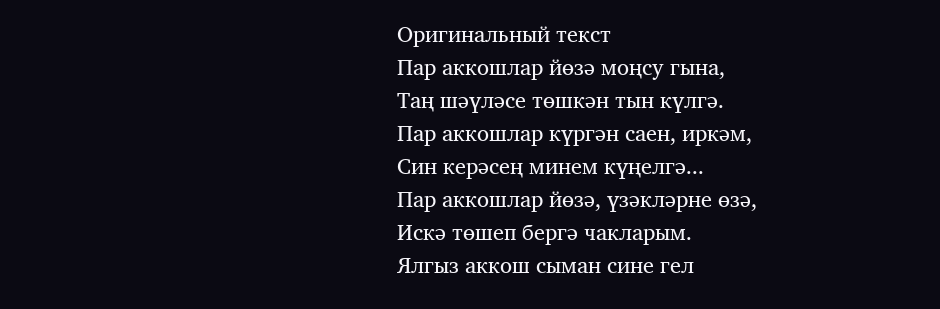Оригинальный текст
Пар аккошлар йөзә моңсу гына,
Таң шәүләсе төшкән тын күлгә.
Пар аккошлар күргән саен, иркәм,
Син керәсең минем күңелгә...
Пар аккошлар йөзә, үзәкләрне өзә,
Искә төшеп бергә чакларым.
Ялгыз аккош сыман сине гел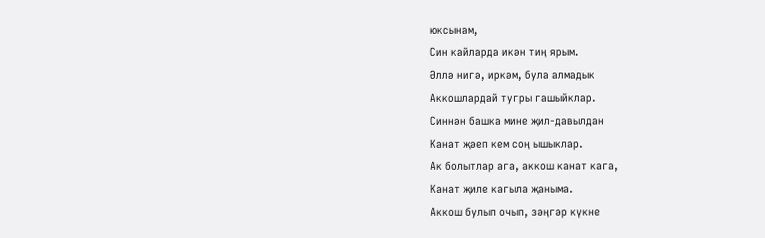юксынам,
Син кайларда икән тиң ярым.
Әллә нигә, иркәм, була алмадык
Аккошлардай тугры гашыйклар.
Синнән башка мине җил-давылдан
Канат җәеп кем соң ышыклар.
Ак болытлар ага, аккош канат кага,
Канат җиле кагыла җаныма.
Аккош булып очып, зәңгәр күкне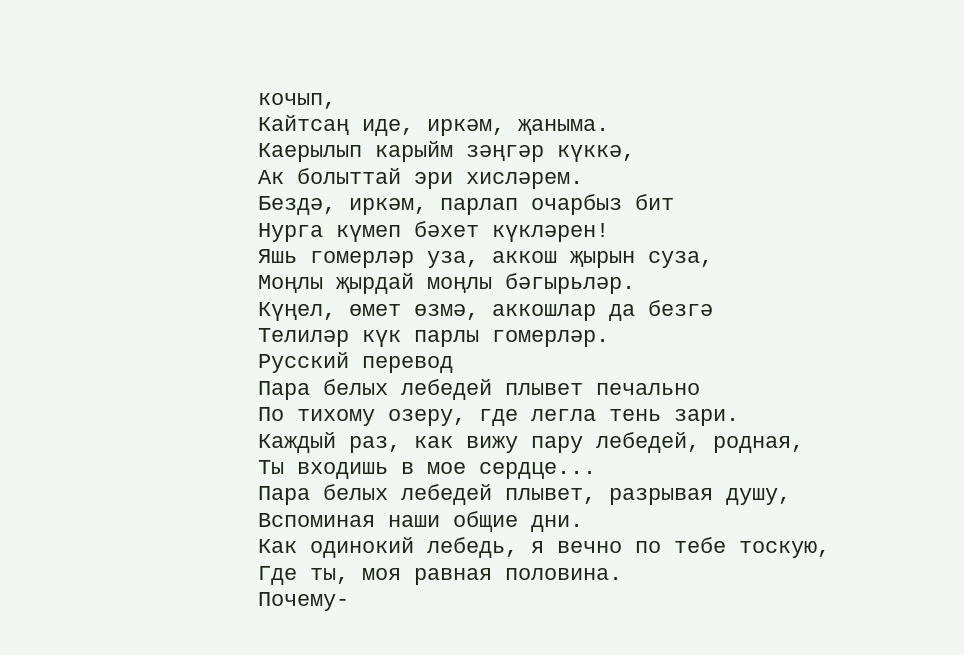кочып,
Кайтсаң иде, иркәм, җаныма.
Каерылып карыйм зәңгәр күккә,
Ак болыттай эри хисләрем.
Бездә, иркәм, парлап очарбыз бит
Нурга күмеп бәхет күкләрен!
Яшь гомерләр уза, аккош җырын суза,
Моңлы җырдай моңлы бәгырьләр.
Күңел, өмет өзмә, аккошлар да безгә
Телиләр күк парлы гомерләр.
Русский перевод
Пара белых лебедей плывет печально
По тихому озеру, где легла тень зари.
Каждый раз, как вижу пару лебедей, родная,
Ты входишь в мое сердце...
Пара белых лебедей плывет, разрывая душу,
Вспоминая наши общие дни.
Как одинокий лебедь, я вечно по тебе тоскую,
Где ты, моя равная половина.
Почему-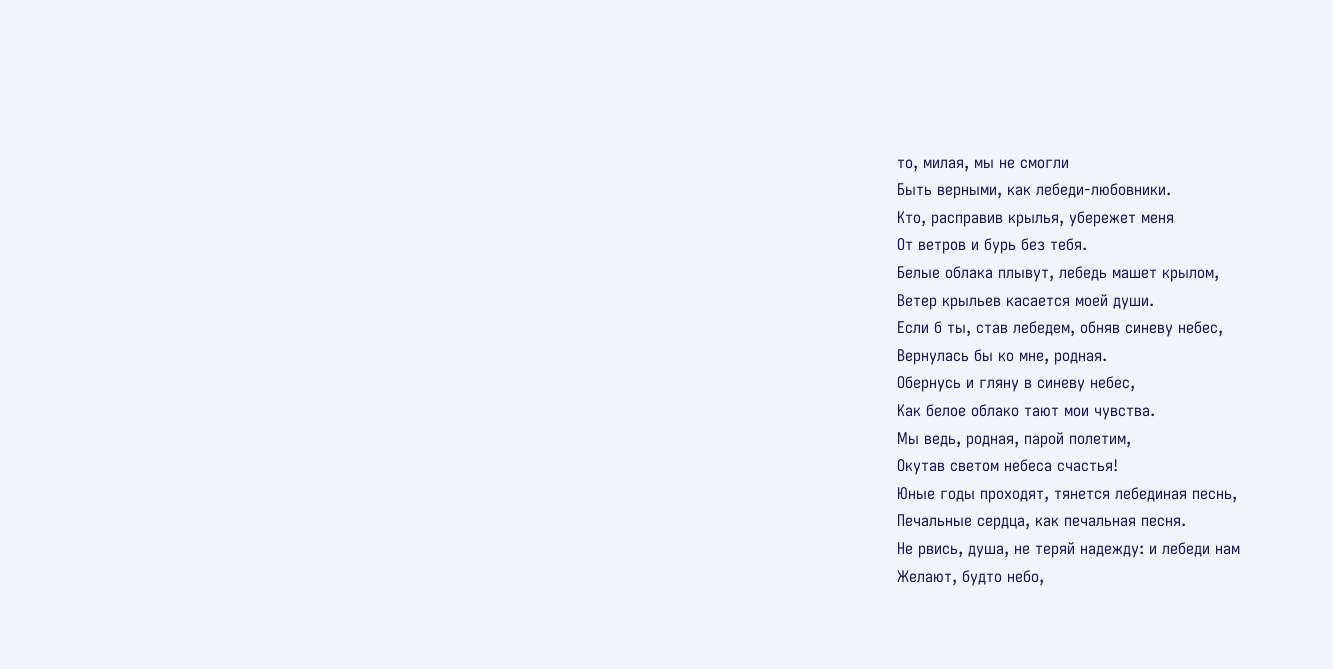то, милая, мы не смогли
Быть верными, как лебеди-любовники.
Кто, расправив крылья, убережет меня
От ветров и бурь без тебя.
Белые облака плывут, лебедь машет крылом,
Ветер крыльев касается моей души.
Если б ты, став лебедем, обняв синеву небес,
Вернулась бы ко мне, родная.
Обернусь и гляну в синеву небес,
Как белое облако тают мои чувства.
Мы ведь, родная, парой полетим,
Окутав светом небеса счастья!
Юные годы проходят, тянется лебединая песнь,
Печальные сердца, как печальная песня.
Не рвись, душа, не теряй надежду: и лебеди нам
Желают, будто небо,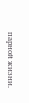парной жизни.